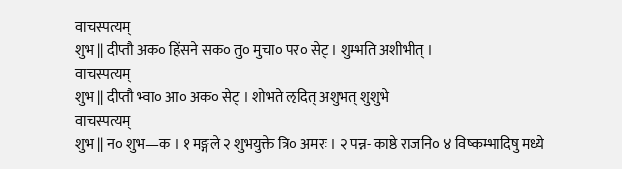वाचस्पत्यम्
शुभ || दीप्तौ अक० हिंसने सक० तु० मुचा० पर० सेट् । शुम्भति अशीभीत् ।
वाचस्पत्यम्
शुभ || दीप्तौ भ्वा० आ० अक० सेट् । शोभते ऌदित् अशुभत् शुशुभे
वाचस्पत्यम्
शुभ || न० शुभ—क । १ मङ्गले २ शुभयुक्ते त्रि० अमरः । २ पन्न- काष्ठे राजनि० ४ विष्कम्भादिषु मध्ये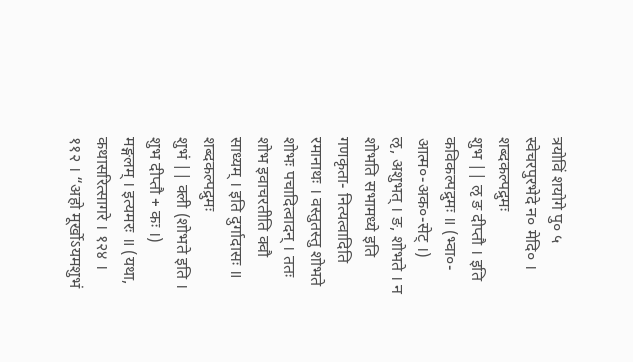त्रयोविं शयोगे पु० ५ स्वेचरपुरभेदे न० मेदि० ।
शब्दकल्पद्रुमः
शुभ || ऌ ङ दीप्तौ । इति कविकल्पद्रुमः ॥ (भ्वा०- आत्म०-अक०-सेट् ।)
ऌ, अशुभत् । ङ, शोभते । न शोभति सभामध्ये इति गणकृता- नित्यत्वादिति रमानाथः । वस्तुतस्तु शोभते शोभः पचादित्वादन् । ततः शोभ इवाचरतीति क्वौ साध्यम् । इति दुर्गादासः ॥
शब्दकल्पद्रुमः
शुभं || क्ली (शोभते इति । शुभ दीप्तौ + कः ।)
मङ्गलम् । इत्यमरः ॥ (यथा, कथासरित्सागरे । १२४ । ११२ । “अहो मूर्खोऽयमशुभं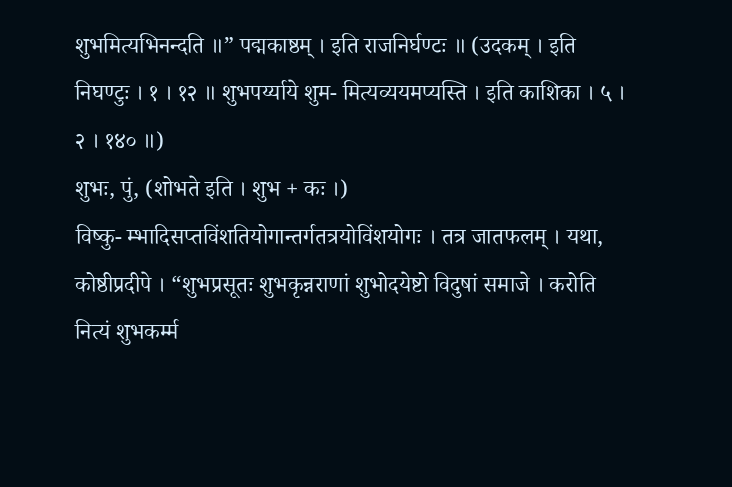शुभमित्यभिनन्दति ॥” पद्मकाष्ठम् । इति राजनिर्घण्टः ॥ (उदकम् । इति निघण्टुः । १ । १२ ॥ शुभपर्य्याये शुम- मित्यव्ययमप्यस्ति । इति काशिका । ५ । २ । १४० ॥)
शुभः, पुं, (शोभते इति । शुभ + कः ।)
विष्कु- म्भादिसप्तविंशतियोगान्तर्गतत्रयोविंशयोगः । तत्र जातफलम् । यथा, कोष्ठीप्रदीपे । “शुभप्रसूतः शुभकृन्नराणां शुभोदयेष्टो विदुषां समाजे । करोति नित्यं शुभकर्म्म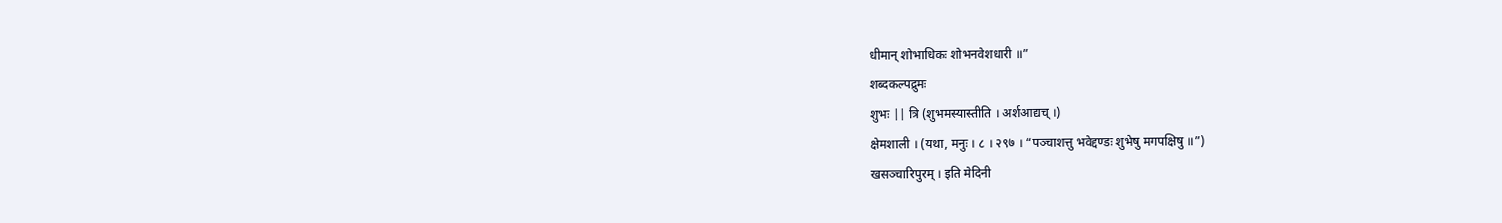धीमान् शोभाधिकः शोभनवेशधारी ॥”
शब्दकल्पद्रुमः
शुभः || त्रि (शुभमस्यास्तीति । अर्शआद्यच् ।)
क्षेमशाली । (यथा, मनुः । ८ । २९७ । “पञ्चाशत्तु भवेद्दण्डः शुभेषु मगपक्षिषु ॥”)
खसञ्चारिपुरम् । इति मेदिनी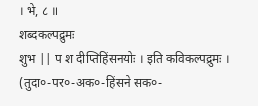। भे, ८ ॥
शब्दकल्पद्रुमः
शुभ || प श दीप्तिहिंसनयोः । इति कविकल्पद्रुमः । (तुदा०-पर०-अक०-हिंसने सक०-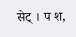सेट् । प श,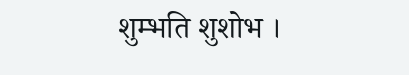शुम्भति शुशोभ ।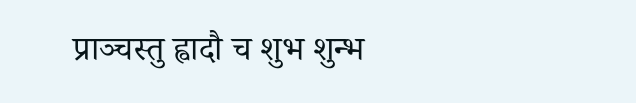प्राञ्चस्तु ह्वादौ च शुभ शुन्भ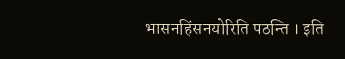भासनहिंसनयोरिति पठन्ति । इति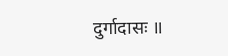दुर्गादासः ॥